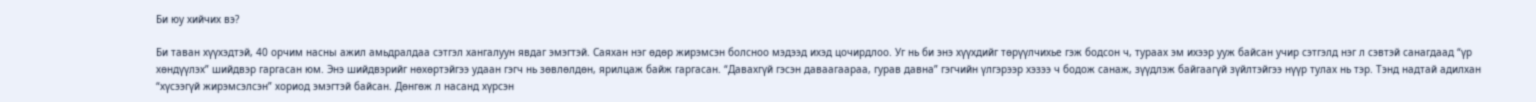Би юу хийчих вэ?

Би таван хүүхэдтэй, 40 орчим насны ажил амьдралдаа сэтгэл хангалуун явдаг эмэгтэй. Саяхан нэг өдөр жирэмсэн болсноо мэдээд ихэд цочирдлоо. Уг нь би энэ хүүхдийг төрүүлчихье гэж бодсон ч, тураах эм ихээр ууж байсан учир сэтгэлд нэг л сэвтэй санагдаад “үр хөндүүлэх” шийдвэр гаргасан юм. Энэ шийдвэрийг нөхөртэйгээ удаан гэгч нь зөвлөлдөн, ярилцаж байж гаргасан. “Давахгүй гэсэн даваагаараа, гурав давна” гэгчийн үлгэрээр хэзээ ч бодож санаж, зүүдлэж байгаагүй зүйлтэйгээ нүүр тулах нь тэр. Тэнд надтай адилхан “хүсээгүй жирэмсэлсэн” хориод эмэгтэй байсан. Дөнгөж л насанд хүрсэн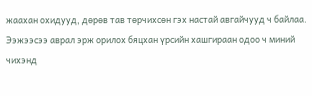жаахан охидууд, дөрөв тав төрчихсөн гэх настай авгайчууд ч байлаа.
Ээжээсээ аврал эрж орилох бяцхан үрсийн хашгираан одоо ч миний чихэнд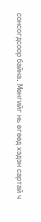сонсогдсоор байна. Мөнгийг нь өгөөд хэдэн сартай ч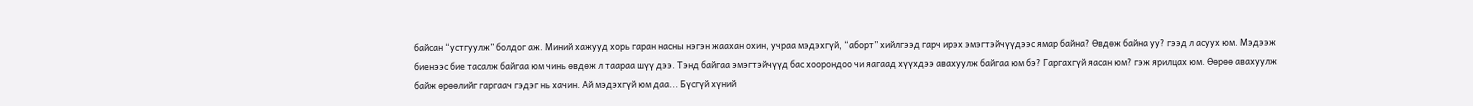байсан “устгуулж” болдог аж. Миний хажууд хорь гаран насны нэгэн жаахан охин, учраа мэдэхгүй, “аборт” хийлгээд гарч ирэх эмэгтэйчүүдээс ямар байна? Өвдөж байна уу? гээд л асуух юм. Мэдээж биенээс бие тасалж байгаа юм чинь өвдөж л таараа шүү дээ. Тэнд байгаа эмэгтэйчүүд бас хоорондоо чи яагаад хүүхдээ авахуулж байгаа юм бэ? Гаргахгүй яасан юм? гэж ярилцах юм. Өөрөө авахуулж байж өрөөлийг гаргаач гэдэг нь хачин. Ай мэдэхгүй юм даа... Бүсгүй хүний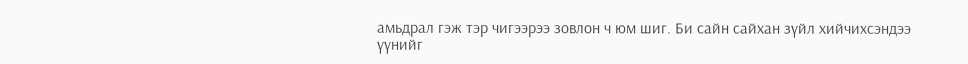амьдрал гэж тэр чигээрээ зовлон ч юм шиг. Би сайн сайхан зүйл хийчихсэндээ үүнийг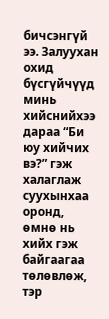бичсэнгүй ээ. Залуухан охид бүсгүйчүүд минь хийснийхээ дараа “Би юу хийчих вэ?” гэж халаглаж суухынхаа оронд, өмнө нь хийх гэж байгаагаа төлөвлөж, тэр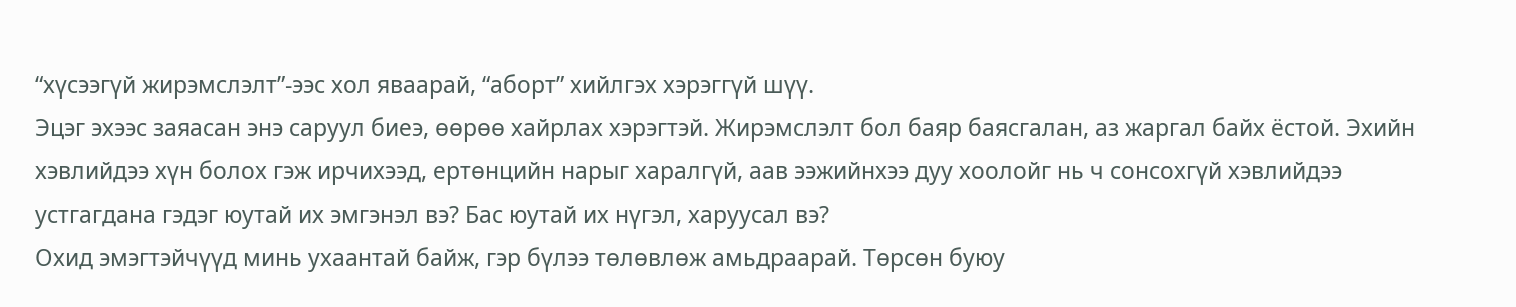“хүсээгүй жирэмслэлт”-ээс хол яваарай, “аборт” хийлгэх хэрэггүй шүү.
Эцэг эхээс заяасан энэ саруул биеэ, өөрөө хайрлах хэрэгтэй. Жирэмслэлт бол баяр баясгалан, аз жаргал байх ёстой. Эхийн хэвлийдээ хүн болох гэж ирчихээд, ертөнцийн нарыг харалгүй, аав ээжийнхээ дуу хоолойг нь ч сонсохгүй хэвлийдээ устгагдана гэдэг юутай их эмгэнэл вэ? Бас юутай их нүгэл, харуусал вэ?
Охид эмэгтэйчүүд минь ухаантай байж, гэр бүлээ төлөвлөж амьдраарай. Төрсөн буюу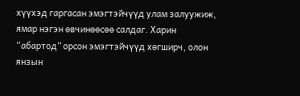хүүхэд гаргасан эмэгтэйчүүд улам залуужиж, ямар нэгэн өвчинөөсөө салдаг. Харин “абартод” орсон эмэгтэйчүүд хөгширч, олон янзын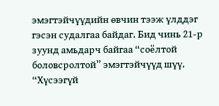эмэгтэйчүүдийн өвчин тээж үлддэг гэсэн судалгаа байдаг. Бид чинь 21-р зуунд амьдарч байгаа “соёлтой боловсролтой” эмэгтэйчүүд шүү. “Хүсээгүй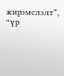жирэмслэлт”, “үр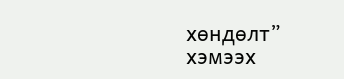хөндөлт” хэмээх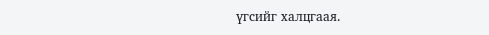үгсийг халцгаая.